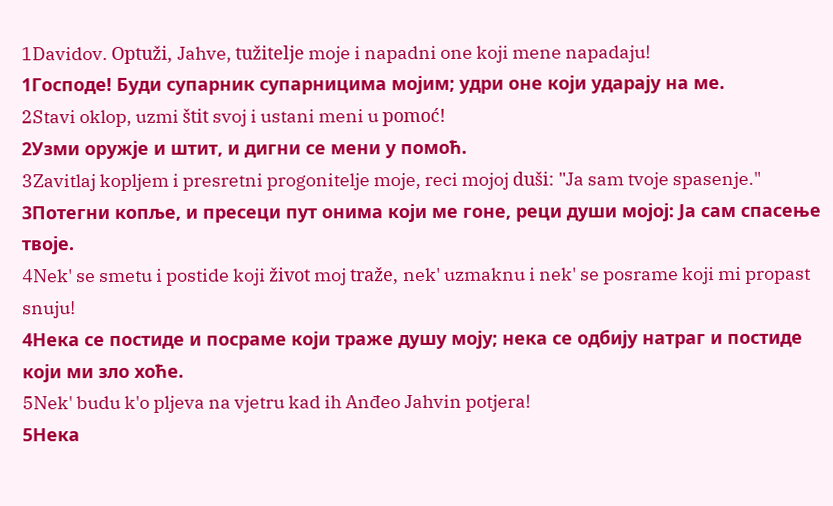1Davidov. Optuži, Jahve, tužitelje moje i napadni one koji mene napadaju!
1Господе! Буди супарник супарницима мојим; удри оне који ударају на ме.
2Stavi oklop, uzmi štit svoj i ustani meni u pomoć!
2Узми оружје и штит, и дигни се мени у помоћ.
3Zavitlaj kopljem i presretni progonitelje moje, reci mojoj duši: "Ja sam tvoje spasenje."
3Потегни копље, и пресеци пут онима који ме гоне, реци души мојој: Ја сам спасење твоје.
4Nek' se smetu i postide koji život moj traže, nek' uzmaknu i nek' se posrame koji mi propast snuju!
4Нека се постиде и посраме који траже душу моју; нека се одбију натраг и постиде који ми зло хоће.
5Nek' budu k'o pljeva na vjetru kad ih Anđeo Jahvin potjera!
5Нека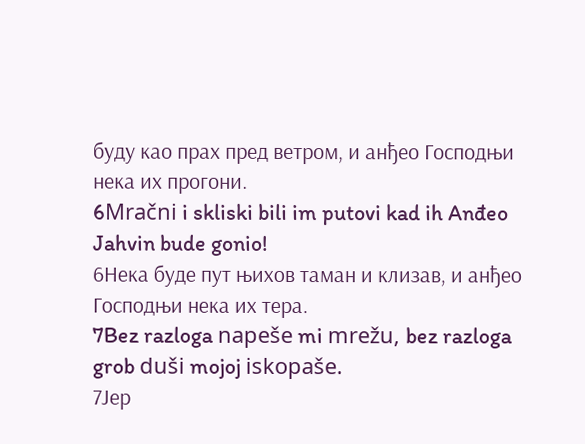буду као прах пред ветром, и анђео Господњи нека их прогони.
6Mračni i skliski bili im putovi kad ih Anđeo Jahvin bude gonio!
6Нека буде пут њихов таман и клизав, и анђео Господњи нека их тера.
7Bez razloga napeše mi mrežu, bez razloga grob duši mojoj iskopaše.
7Јер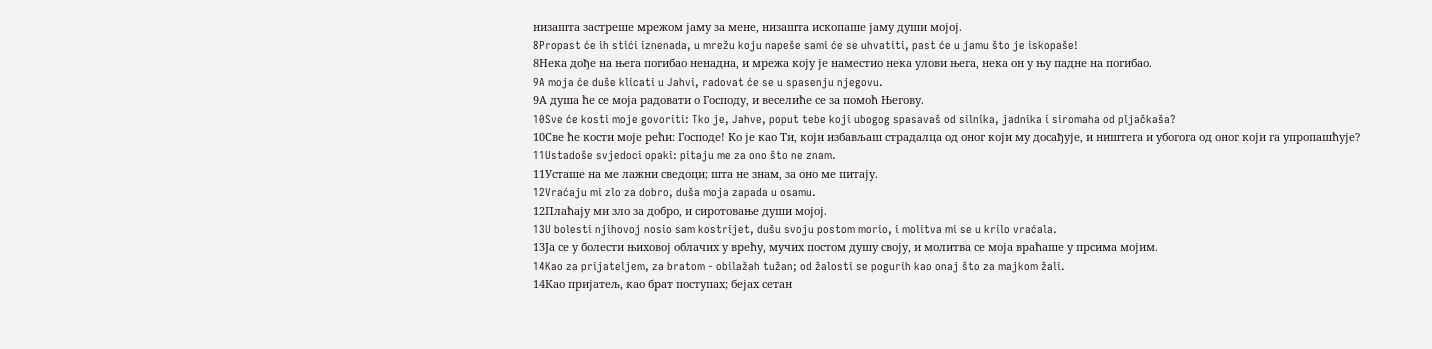низашта застреше мрежом јаму за мене, низашта ископаше јаму души мојој.
8Propast će ih stići iznenada, u mrežu koju napeše sami će se uhvatiti, past će u jamu što je iskopaše!
8Нека дође на њега погибао ненадна, и мрежа коју је наместио нека улови њега, нека он у њу падне на погибао.
9A moja će duše klicati u Jahvi, radovat će se u spasenju njegovu.
9А душа ће се моја радовати о Господу, и веселиће се за помоћ Његову.
10Sve će kosti moje govoriti: Tko je, Jahve, poput tebe koji ubogog spasavaš od silnika, jadnika i siromaha od pljačkaša?
10Све ће кости моје рећи: Господе! Ко је као Ти, који избављаш страдалца од оног који му досађује, и ништега и убогога од оног који га упропашћује?
11Ustadoše svjedoci opaki: pitaju me za ono što ne znam.
11Усташе на ме лажни сведоци; шта не знам, за оно ме питају.
12Vraćaju mi zlo za dobro, duša moja zapada u osamu.
12Плаћају ми зло за добро, и сиротовање души мојој.
13U bolesti njihovoj nosio sam kostrijet, dušu svoju postom morio, i molitva mi se u krilo vraćala.
13Ја се у болести њиховој облачих у врећу, мучих постом душу своју, и молитва се моја враћаше у прсима мојим.
14Kao za prijateljem, za bratom - obilažah tužan; od žalosti se pogurih kao onaj što za majkom žali.
14Као пријатељ, као брат поступах; бејах сетан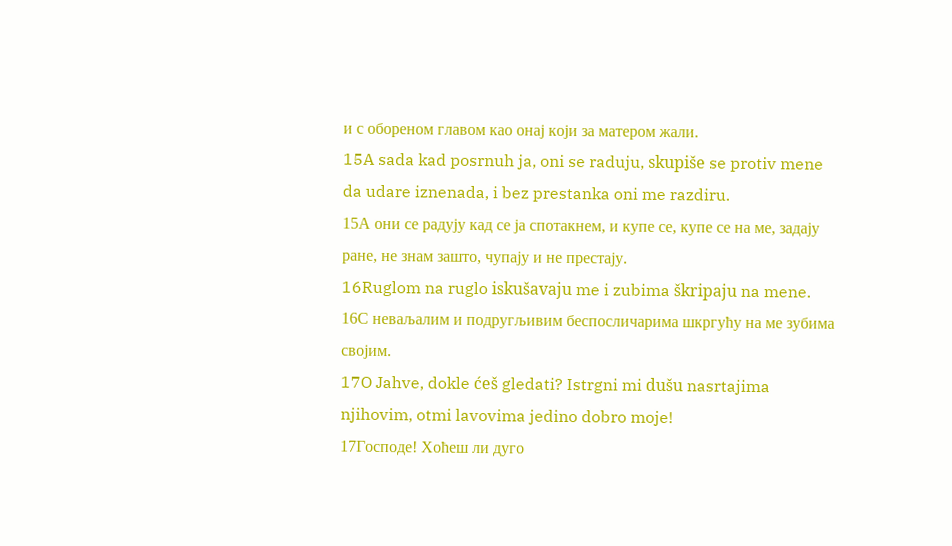и с обореном главом као онај који за матером жали.
15A sada kad posrnuh ja, oni se raduju, skupiše se protiv mene da udare iznenada, i bez prestanka oni me razdiru.
15А они се радују кад се ја спотакнем, и купе се, купе се на ме, задају ране, не знам зашто, чупају и не престају.
16Ruglom na ruglo iskušavaju me i zubima škripaju na mene.
16С неваљалим и подругљивим беспосличарима шкргућу на ме зубима својим.
17O Jahve, dokle ćeš gledati? Istrgni mi dušu nasrtajima njihovim, otmi lavovima jedino dobro moje!
17Господе! Хоћеш ли дуго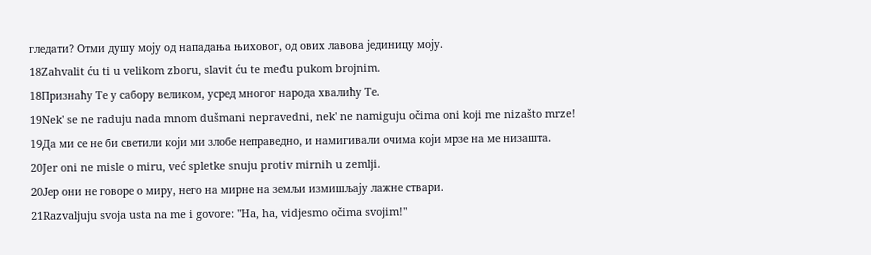гледати? Отми душу моју од нападања њиховог, од ових лавова јединицу моју.
18Zahvalit ću ti u velikom zboru, slavit ću te među pukom brojnim.
18Признаћу Те у сабору великом, усред многог народа хвалићу Те.
19Nek' se ne raduju nada mnom dušmani nepravedni, nek' ne namiguju očima oni koji me nizašto mrze!
19Да ми се не би светили који ми злобе неправедно, и намигивали очима који мрзе на ме низашта.
20Jer oni ne misle o miru, već spletke snuju protiv mirnih u zemlji.
20Јер они не говоре о миру, него на мирне на земљи измишљају лажне ствари.
21Razvaljuju svoja usta na me i govore: "Ha, ha, vidjesmo očima svojim!"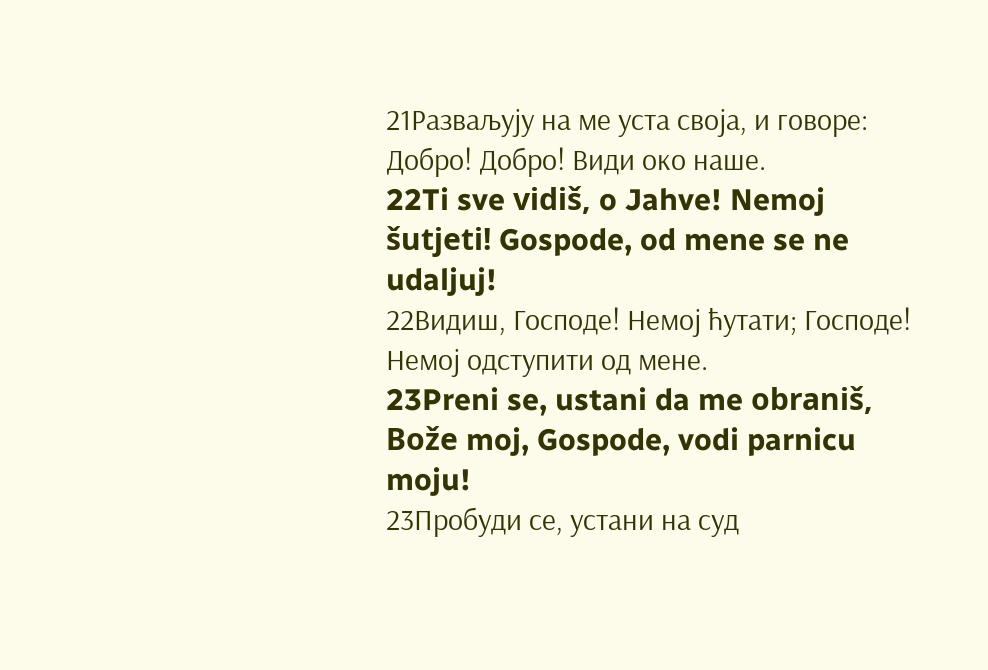21Разваљују на ме уста своја, и говоре: Добро! Добро! Види око наше.
22Ti sve vidiš, o Jahve! Nemoj šutjeti! Gospode, od mene se ne udaljuj!
22Видиш, Господе! Немој ћутати; Господе! Немој одступити од мене.
23Preni se, ustani da me obraniš, Bože moj, Gospode, vodi parnicu moju!
23Пробуди се, устани на суд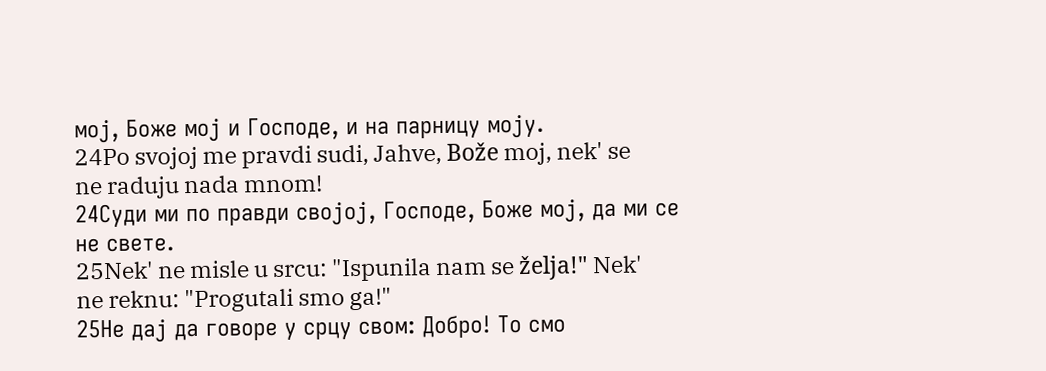мој, Боже мој и Господе, и на парницу моју.
24Po svojoj me pravdi sudi, Jahve, Bože moj, nek' se ne raduju nada mnom!
24Суди ми по правди својој, Господе, Боже мој, да ми се не свете.
25Nek' ne misle u srcu: "Ispunila nam se želja!" Nek' ne reknu: "Progutali smo ga!"
25Не дај да говоре у срцу свом: Добро! То смо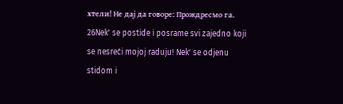хтели! Не дај да говоре: Прождресмо га.
26Nek' se postide i posrame svi zajedno koji se nesreći mojoj raduju! Nek' se odjenu stidom i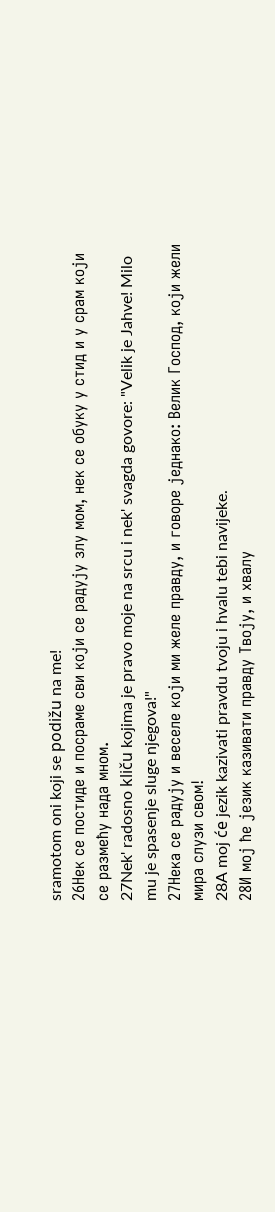sramotom oni koji se podižu na me!
26Нек се постиде и посраме сви који се радују злу мом, нек се обуку у стид и у срам који се размећу нада мном.
27Nek' radosno kliču kojima je pravo moje na srcu i nek' svagda govore: "Velik je Jahve! Milo mu je spasenje sluge njegova!"
27Нека се радују и веселе који ми желе правду, и говоре једнако: Велик Господ, који жели мира слузи свом!
28A moj će jezik kazivati pravdu tvoju i hvalu tebi navijeke.
28И мој ће језик казивати правду Твоју, и хвалу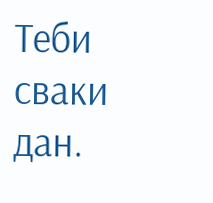Теби сваки дан.